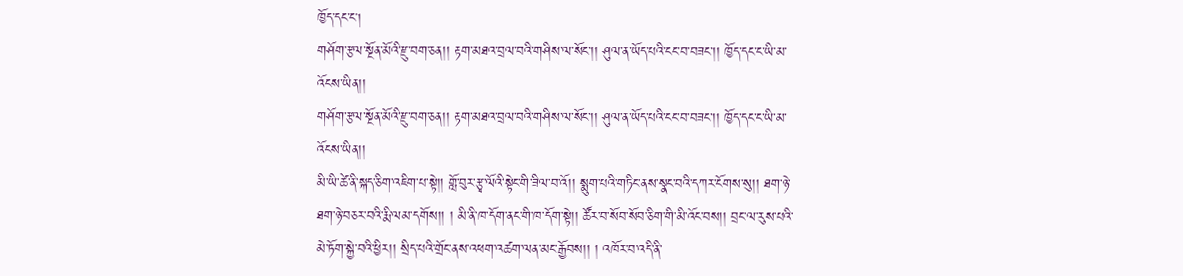ཁྱོད་དང་ང།
གཤོག་རྩལ་སྔོན་མོའི་རྫུ་བག་ཅན།། རྟག་མཐའ་བྲལ་བའི་གཤིས་ལ་སོང་།། ཤུལ་ན་ཡོད་པའི་ངང་བ་བཟང་།། ཁྱོད་དང་ང་ཡི་མ་འོངས་ཡིན།།
གཤོག་རྩལ་སྔོན་མོའི་རྫུ་བག་ཅན།། རྟག་མཐའ་བྲལ་བའི་གཤིས་ལ་སོང་།། ཤུལ་ན་ཡོད་པའི་ངང་བ་བཟང་།། ཁྱོད་དང་ང་ཡི་མ་འོངས་ཡིན།།
མི་ཡི་ཚེ་ནི་སྐད་ཅིག་འཇིག་པ་སྟེ།། གློ་བུར་རྩྭ་ལོའི་སྟེང་གི་ཟིལ་བ་འོ།། སྨུག་པའི་གཏིང་ནས་སྣང་བའི་དཀར་ངོགས་སུ།། ཐག་ཉེ་ཐག་ཉེ་བཅར་བའི་རྨི་ལམ་དགོས།། ། མི་ནི་ཁ་དོག་ནང་གི་ཁ་དོག་སྟེ།། ཚོར་བ་སོབ་སོབ་ཅིག་གི་མི་འོང་བས།། བྲང་ལ་རུས་པའི་མེ་ཏོག་སྐྱེ་བའི་ཕྱིར།། སྲིད་པའི་གྲོང་ནས་འཕག་འཚག་ལན་མང་རྒྱོབས།། ། འཁོར་བ་འདི་ནི་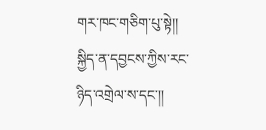གར་ཁང་གཅིག་པུ་སྟེ།། སྐྱིད་ན་དབྱངས་ཀྱིས་རང་ཉིད་འགྲེལ་ས་དང་།།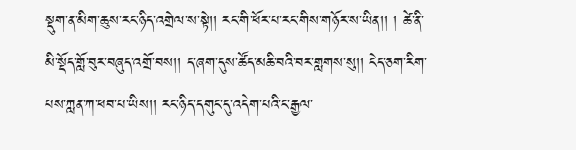སྡུག་ན་མིག་ཆུས་རང་ཉིད་འགྲེལ་ས་སྟེ།། རང་གི་ཕོར་པ་རང་གིས་གཉོར་ས་ཡིན།། ། ཚེ་ནི་མི་སྡོད་གློ་བུར་བཞུད་འགྲོ་བས།། ད་ཞག་དུས་ཚོད་མཆི་བའི་བར་གླགས་སུ།། ངེད་ཅག་རིག་པས་ཀླན་ཀ་ཕབ་པ་ཡིས།། རང་ཉིད་དགུང་དུ་འདེག་པའི་ང་རྒྱལ་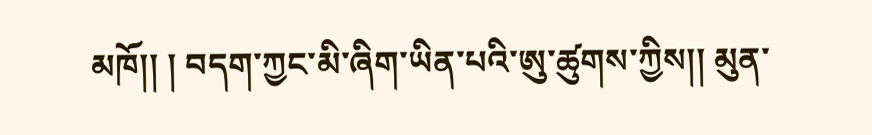མཁོ།། ། བདག་ཀྱང་མི་ཞིག་ཡིན་པའི་ཨུ་ཚུགས་ཀྱིས།། མུན་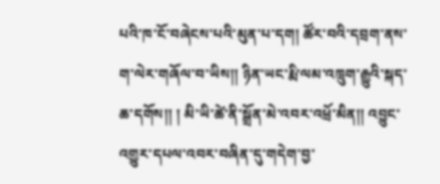པའི་ཁ་ངོ་བཞེངས་པའི་མུན་པ་དག། ཚོར་བའི་དབྲག་ནས་ག་ལེར་གཞོལ་བ་ཡིས།། ཉིན་ཡང་རྨི་ལམ་འཁྲུག་རྒྱུའི་སྐད་ཆ་དགོས།། ། མི་ཡི་ཚེ་ནི་སྒྲོན་མེ་འབར་འཕྲོ་མིན།། འབྱུང་འགྱུར་དཔལ་འབར་བཞིན་དུ་གདེག་བྱ་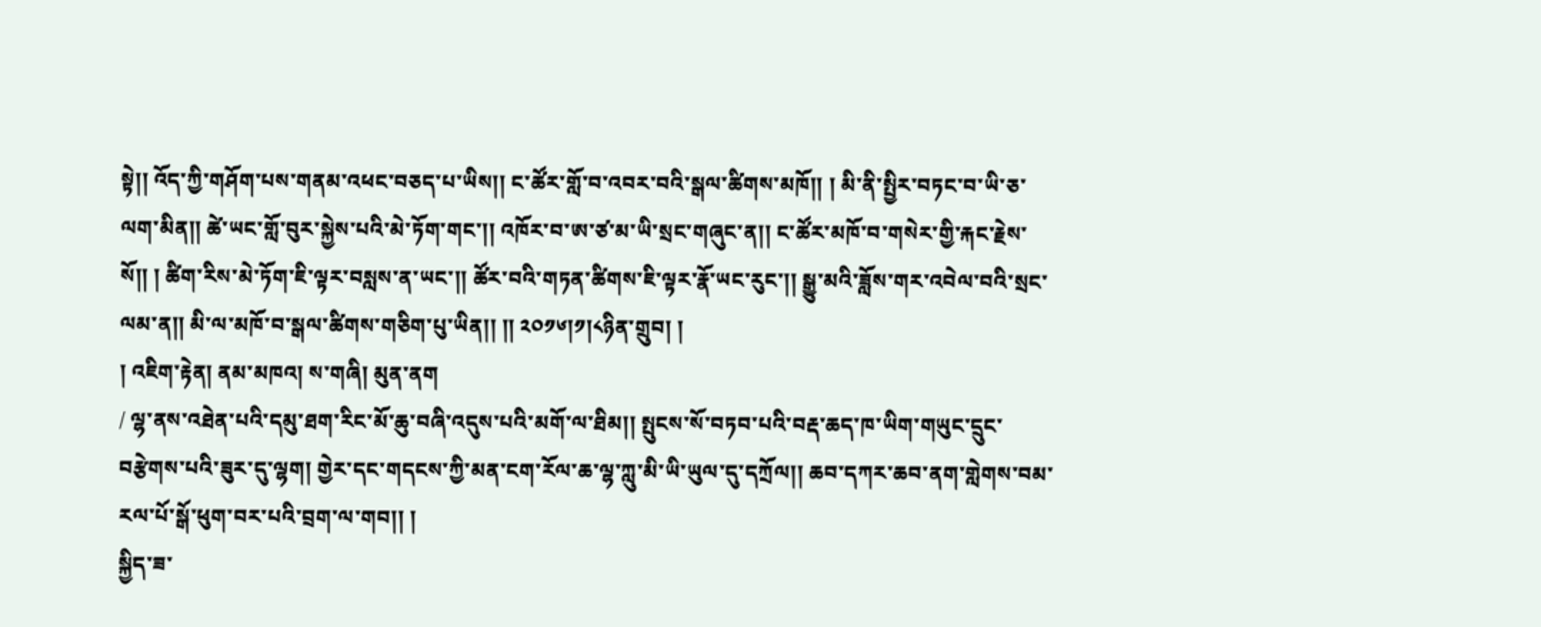སྟེ།། འོད་ཀྱི་གཤོག་པས་གནམ་འཕང་བཅད་པ་ཡིས།། ང་ཚོར་གློ་བ་འབར་བའི་སྒལ་ཚིགས་མཁོ།། ། མི་ནི་སྤྱིར་བཏང་བ་ཡི་ཅ་ལག་མིན།། ཚེ་ཡང་གློ་བུར་སྐྱེས་པའི་མེ་ཏོག་གང་།། འཁོར་བ་ཨ་ཙ་མ་ཡི་སྲང་གཞུང་ན།། ང་ཚོར་མཁོ་བ་གསེར་གྱི་རྐང་རྗེས་སོ།། ། ཚིག་རིས་མེ་ཏོག་ཇི་ལྟར་བསླས་ན་ཡང་།། ཚོར་བའི་གཏན་ཚིགས་ཇི་ལྟར་རྣོ་ཡང་རུང་།། སྒྱུ་མའི་ཟློས་གར་འབེལ་བའི་སྲང་ལམ་ན།། མི་ལ་མཁོ་བ་སྒལ་ཚིགས་གཅིག་པུ་ཡིན།། །། ༢༠༡༦།༡།༨ཉིན་གྲུབ། །
། འཇིག་རྟེན། ནམ་མཁའ། ས་གཞི། མུན་ནག
/ ལྷ་ནས་འཐེན་པའི་དམུ་ཐག་རིང་མོ་ཆུ་བཞི་འདུས་པའི་མགོ་ལ་ཐིམ།། སྤུངས་སོ་བཏབ་པའི་བརྡ་ཆད་ཁ་ཡིག་གཡུང་དྲུང་བརྩེགས་པའི་ཟུར་དུ་ལྷག། གྱེར་དང་གདངས་ཀྱི་མན་ངག་རོལ་ཆ་ལྷ་ཀླུ་མི་ཡི་ཡུལ་དུ་དཀྲོལ།། ཆབ་དཀར་ཆབ་ནག་གླེགས་བམ་རལ་པོ་སྒོ་ཕུག་བར་པའི་བྲག་ལ་གབ།། །
སྐྱིད་ཟ་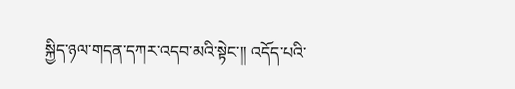སྐྱིད་ཉལ་གདན་དཀར་འདབ་མའི་སྟེང་།། འདོད་པའི་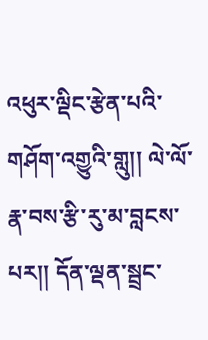འཕུར་ལྡིང་རྩེན་པའི་གཤོག་འགྱུའི་གླུ།། ལེ་ལོ་རྣ་བས་རྩི་རུ་མ་བླངས་པར།། དོན་ལྡན་སྦྲང་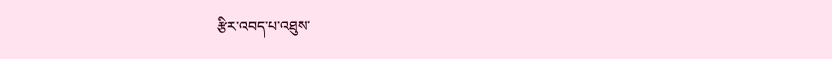རྩིར་འབད་པ་འཐུས་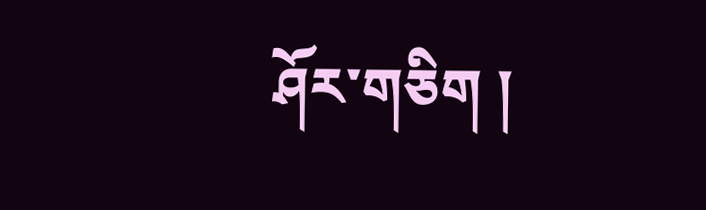ཤོར་གཅིག །